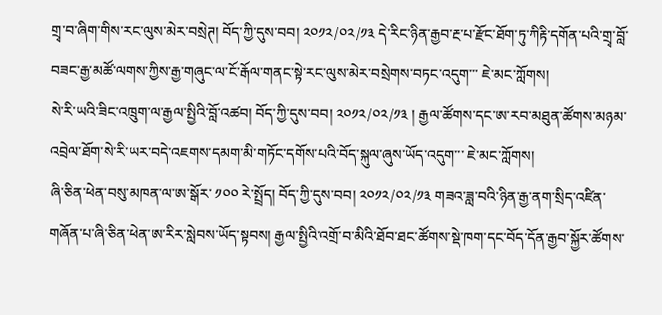གྲྭ་བ་ཞིག་གིས་རང་ལུས་མེར་བསྲེཊ། བོད་ཀྱི་དུས་བབ། ༢༠༡༢/༠༢/༡༣ དེ་རིང་ཉིན་རྒྱབ་རྔ་པ་རྫོང་ཐོག་ཏུ་ཀིརྟི་དགོན་པའི་གྲྭ་བློ་བཟང་རྒྱ་མཚོ་ལགས་ཀྱིས་རྒྱ་གཞུང་ལ་ངོ་རྒོལ་གནང་སྟེ་རང་ལུས་མེར་བསྲེགས་བཏང་འདུག་་་ ཇེ་མང་ཀློགས།
སེ་རི་ཡའི་ཟིང་འཁྲུག་ལ་རྒྱལ་སྤྱིའི་བློ་འཚབ། བོད་ཀྱི་དུས་བབ། ༢༠༡༢/༠༢/༡༣ ། རྒྱལ་ཚོགས་དང་ཨ་རབ་མཐུན་ཚོགས་མཉམ་འབྲེལ་ཐོག་སེ་རི་ཡར་བདེ་འཇགས་དམག་མི་གཏོང་དགོས་པའི་བོད་སྐུལ་ཞུས་ཡོད་འདུག་་་ ཇེ་མང་ཀློགས།
ཞི་ཅིན་ཕེན་བསུ་མཁན་ལ་ཨ་སྒོར་ ༡༠༠ རེ་སྤྲོད། བོད་ཀྱི་དུས་བབ། ༢༠༡༢/༠༢/༡༣ གཟའ་ཟླ་བའི་ཉིན་རྒྱ་ནག་སྲིད་འཛིན་གཞོན་པ་ཞི་ཅིན་ཕེན་ཨ་རིར་སླེབས་ཡོད་སྟབས། རྒྱལ་སྤྱིའི་འགྲོ་བ་མིའི་ཐོབ་ཐང་ཚོགས་སྡེ་ཁག་དང་བོད་དོན་རྒྱབ་སྐྱོར་ཚོགས་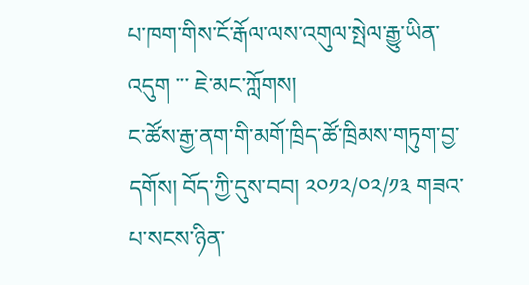པ་ཁག་གིས་ངོ་རྒོལ་ལས་འགུལ་སྤེལ་རྒྱུ་ཡིན་འདུག ་་་ ཇེ་མང་ཀློགས།
ང་ཚོས་རྒྱ་ནག་གི་མགོ་ཁྲིད་ཚོ་ཁྲིམས་གཏུག་བྱ་དགོས། བོད་ཀྱི་དུས་བབ། ༢༠༡༢/༠༢/༡༣ གཟའ་པ་སངས་ཉིན་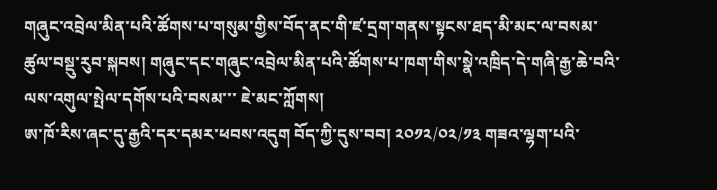གཞུང་འབྲེལ་མིན་པའི་ཚོགས་པ་གསུམ་གྱིས་བོད་ནང་གི་ཛ་དྲག་གནས་སྟངས་ཐད་མི་མང་ལ་བསམ་ཚུལ་བསྡུ་རུབ་སྐབས། གཞུང་དང་གཞུང་འབྲེལ་མིན་པའི་ཚོགས་པ་ཁག་གིས་སྣེ་འཁྲིད་དེ་གཞི་རྒྱ་ཆེ་བའི་ལས་འགུལ་སྤེལ་དགོས་པའི་བསམ་་་ ཇེ་མང་ཀློགས།
ཨ་ཁོ་རིས་ཞང་དུ་རྒྱའི་དར་དམར་ཕབས་འདུག བོད་ཀྱི་དུས་བབ། ༢༠༡༢/༠༢/༡༣ གཟའ་ལྷག་པའི་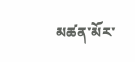མཚན་མོར་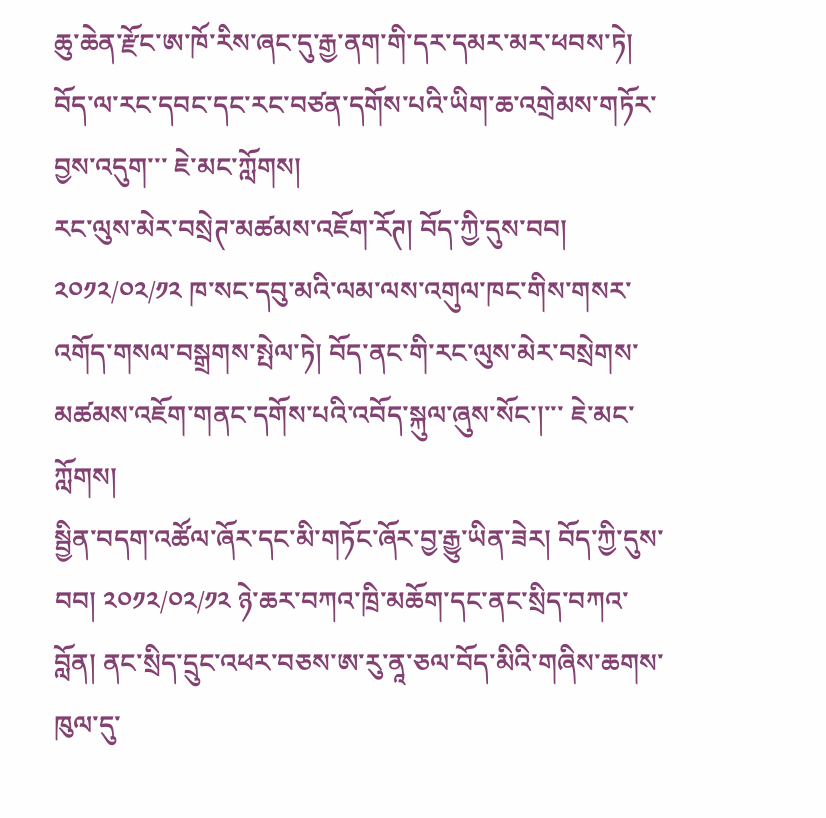ཆུ་ཆེན་རྫོང་ཨ་ཁོ་རིས་ཞང་དུ་རྒྱ་ནག་གི་དར་དམར་མར་ཕབས་ཏེ། བོད་ལ་རང་དབང་དང་རང་བཙན་དགོས་པའི་ཡིག་ཆ་འགྲེམས་གཏོར་བྱས་འདུག་་་ ཇེ་མང་ཀློགས།
རང་ལུས་མེར་བསྲེཊ་མཚམས་འཇོག་རོཊ། བོད་ཀྱི་དུས་བབ། ༢༠༡༢/༠༢/༡༢ ཁ་སང་དབུ་མའི་ལམ་ལས་འགུལ་ཁང་གིས་གསར་འགོད་གསལ་བསྒྲགས་སྤེལ་ཏེ། བོད་ནང་གི་རང་ལུས་མེར་བསྲེགས་མཚམས་འཇོག་གནང་དགོས་པའི་འབོད་སྐུལ་ཞུས་སོང་།་་་ ཇེ་མང་ཀློགས།
སྦྱིན་བདག་འཚོལ་ཞོར་དང་མི་གཏོང་ཞོར་བྱ་རྒྱུ་ཡིན་ཟེར། བོད་ཀྱི་དུས་བབ། ༢༠༡༢/༠༢/༡༢ ཉེ་ཆར་བཀའ་ཁྲི་མཆོག་དང་ནང་སྲིད་བཀའ་བློན། ནང་སྲིད་དྲུང་འཕར་བཅས་ཨ་རུ་ནཱ་ཅལ་བོད་མིའི་གཞིས་ཆགས་ཁུལ་དུ་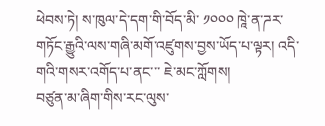ཕེབས་ཏེ། ས་ཁུལ་དེ་དག་གི་བོད་མི་ ༡༠༠༠ ཁཱེ་ན་ཌར་གཏོང་རྒྱུའི་ལས་གཞི་མགོ་འཛུགས་བྱས་ཡོད་པ་ལྟར། འདི་གའི་གསར་འགོད་པ་ནང་་་ ཇེ་མང་ཀློགས།
བཙུན་མ་ཞིག་གིས་རང་ལུས་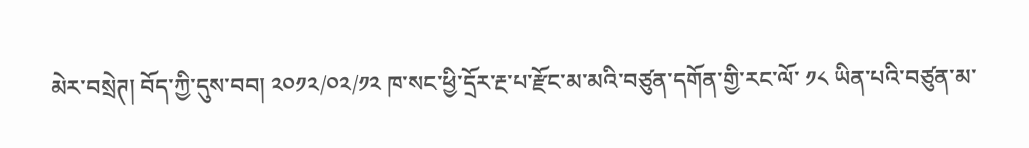མེར་བསྲེཊ། བོད་ཀྱི་དུས་བབ། ༢༠༡༢/༠༢/༡༢ ཁ་སང་ཕྱི་དྲོར་རྔ་པ་རྫོང་མ་མའི་བཙུན་དགོན་གྱི་རང་ལོ་ ༡༨ ཡིན་པའི་བཙུན་མ་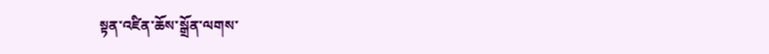སྟན་འཛིན་ཆོས་སྒྲོན་ལགས་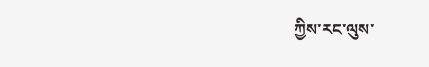ཀྱིས་རང་ལུས་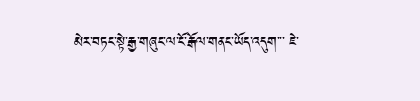མེར་བཏང་སྟེ་རྒྱ་གཞུང་ལ་ངོ་རྒོལ་གནང་ཡོད་འདུག་་་ ཇེ་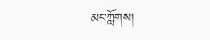མང་ཀློགས།